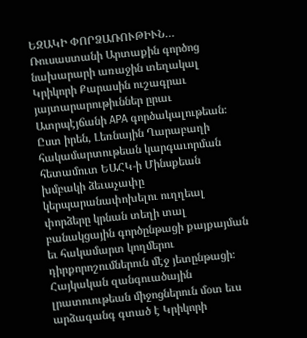ԵԶԱԿԻ ՓՈՐՁԱՌՈՒԹԻՒՆ…
Ռուսաստանի Արտաքին գործոց նախարարի առաջին տեղակալ Կրիկորի Քարասին ուշագրաւ յայտարարութիւններ ըրաւ Ատրպէյճանի APA գործակալութեան։ Ըստ իրեն, Լեռնային Ղարաբաղի հակամարտութեան կարգաւորման հետամուտ ԵԱՀԿ-ի Մինսքեան խմբակի ձեւաչափը կերպարանափոխելու ուղղեալ փորձերը կրնան տեղի տալ բանակցային գործընթացի քայքայման եւ հակամարտ կողմերու դիրքորոշումներուն մէջ յետընթացի։
Հայկական զանգուածային լրատուութեան միջոցներուն մօտ եւս արձագանգ գտած է Կրիկորի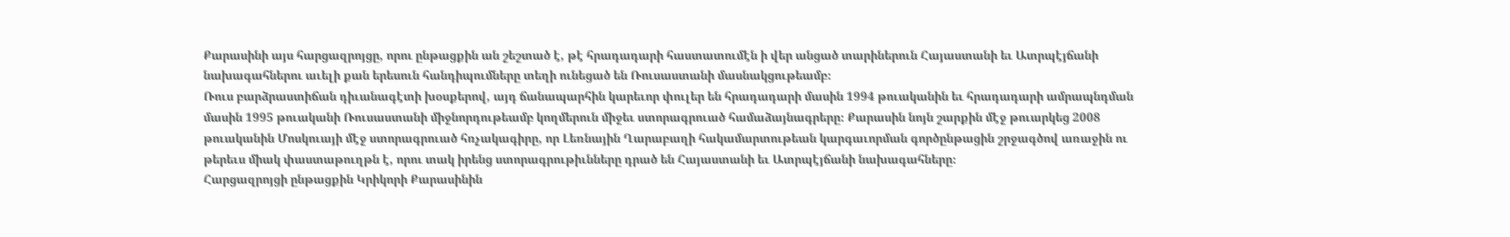Քարասինի այս հարցազրոյցը, որու ընթացքին ան շեշտած է, թէ հրադադարի հաստատումէն ի վեր անցած տարիներուն Հայաստանի եւ Ատրպէյճանի նախագահներու աւելի քան երեսուն հանդիպումները տեղի ունեցած են Ռուսաստանի մասնակցութեամբ։
Ռուս բարձրաստիճան դիւանագէտի խօսքերով, այդ ճանապարհին կարեւոր փուլեր են հրադադարի մասին 1994 թուականին եւ հրադադարի ամրապնդման մասին 1995 թուականի Ռուսաստանի միջնորդութեամբ կողմերուն միջեւ ստորագրուած համաձայնագրերը։ Քարասին նոյն շարքին մէջ թուարկեց 2008 թուականին Մոսկուայի մէջ ստորագրուած հռչակագիրը, որ Լեռնային Ղարաբաղի հակամարտութեան կարգաւորման գործընթացին շրջագծով առաջին ու թերեւս միակ փաստաթուղթն է, որու տակ իրենց ստորագրութիւնները դրած են Հայաստանի եւ Ատրպէյճանի նախագահները։
Հարցազրոյցի ընթացքին Կրիկորի Քարասինին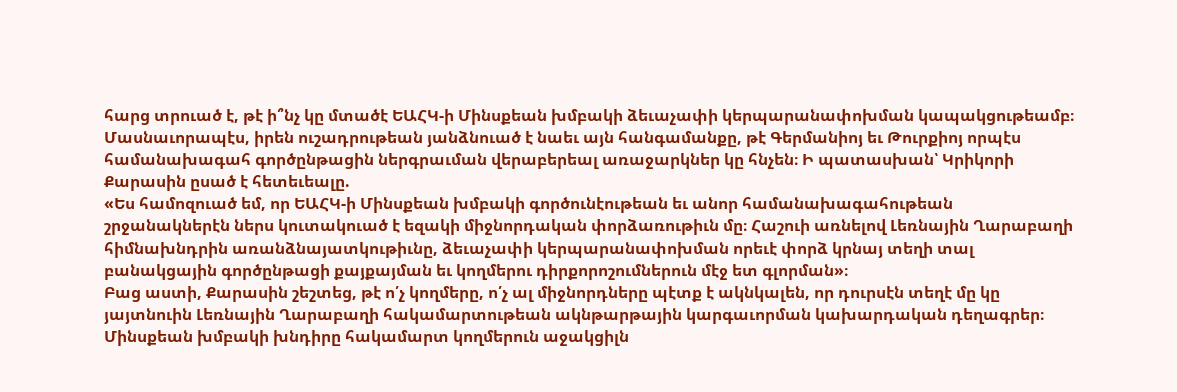հարց տրուած է, թէ ի՞նչ կը մտածէ ԵԱՀԿ-ի Մինսքեան խմբակի ձեւաչափի կերպարանափոխման կապակցութեամբ։ Մասնաւորապէս, իրեն ուշադրութեան յանձնուած է նաեւ այն հանգամանքը, թէ Գերմանիոյ եւ Թուրքիոյ որպէս համանախագահ գործընթացին ներգրաւման վերաբերեալ առաջարկներ կը հնչեն։ Ի պատասխան՝ Կրիկորի Քարասին ըսած է հետեւեալը.
«Ես համոզուած եմ, որ ԵԱՀԿ-ի Մինսքեան խմբակի գործունէութեան եւ անոր համանախագահութեան շրջանակներէն ներս կուտակուած է եզակի միջնորդական փորձառութիւն մը։ Հաշուի առնելով Լեռնային Ղարաբաղի հիմնախնդրին առանձնայատկութիւնը, ձեւաչափի կերպարանափոխման որեւէ փորձ կրնայ տեղի տալ բանակցային գործընթացի քայքայման եւ կողմերու դիրքորոշումներուն մէջ ետ գլորման»։
Բաց աստի, Քարասին շեշտեց, թէ ո՛չ կողմերը, ո՛չ ալ միջնորդները պէտք է ակնկալեն, որ դուրսէն տեղէ մը կը յայտնուին Լեռնային Ղարաբաղի հակամարտութեան ակնթարթային կարգաւորման կախարդական դեղագրեր։ Մինսքեան խմբակի խնդիրը հակամարտ կողմերուն աջակցիլն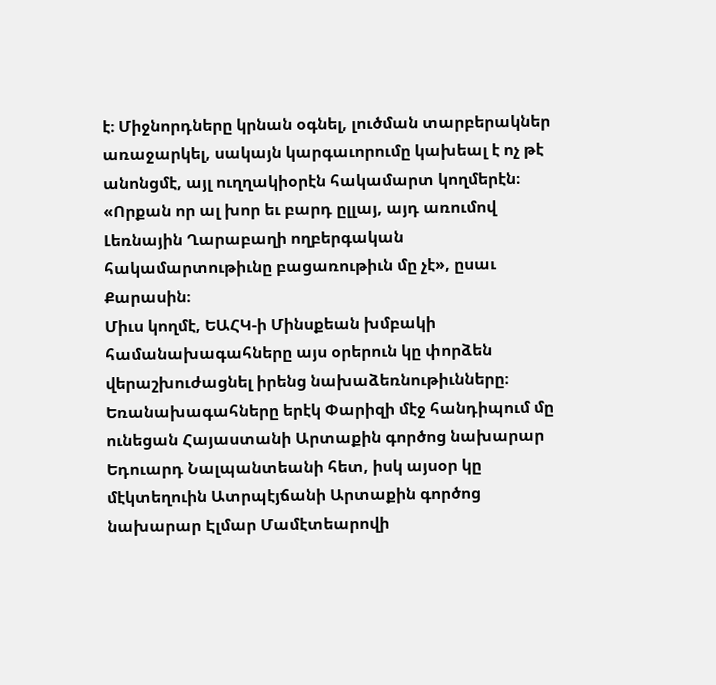է։ Միջնորդները կրնան օգնել, լուծման տարբերակներ առաջարկել, սակայն կարգաւորումը կախեալ է ոչ թէ անոնցմէ, այլ ուղղակիօրէն հակամարտ կողմերէն։ «Որքան որ ալ խոր եւ բարդ ըլլայ, այդ առումով Լեռնային Ղարաբաղի ողբերգական հակամարտութիւնը բացառութիւն մը չէ», ըսաւ Քարասին։
Միւս կողմէ, ԵԱՀԿ-ի Մինսքեան խմբակի համանախագահները այս օրերուն կը փորձեն վերաշխուժացնել իրենց նախաձեռնութիւնները։ Եռանախագահները երէկ Փարիզի մէջ հանդիպում մը ունեցան Հայաստանի Արտաքին գործոց նախարար Եդուարդ Նալպանտեանի հետ, իսկ այսօր կը մէկտեղուին Ատրպէյճանի Արտաքին գործոց նախարար Էլմար Մամէտեարովի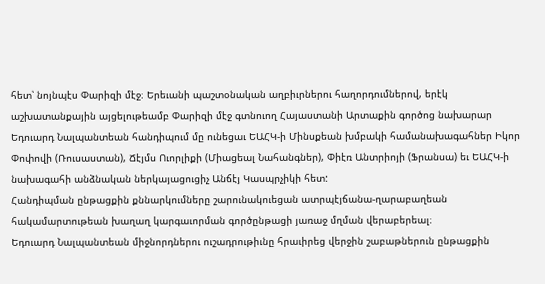հետ՝ նոյնպէս Փարիզի մէջ։ Երեւանի պաշտօնական աղբիւրներու հաղորդումներով, երէկ աշխատանքային այցելութեամբ Փարիզի մէջ գտնուող Հայաստանի Արտաքին գործոց նախարար Եդուարդ Նալպանտեան հանդիպում մը ունեցաւ ԵԱՀԿ-ի Մինսքեան խմբակի համանախագահներ Իկոր Փոփովի (Ռուսաստան), Ճէյմս Ուորլիքի (Միացեալ Նահանգներ), Փիէռ Անտրիոյի (Ֆրանսա) եւ ԵԱՀԿ-ի նախագահի անձնական ներկայացուցիչ Անճէյ Կասպրչիկի հետ:
Հանդիպման ընթացքին քննարկումները շարունակուեցան ատրպէյճանա-ղարաբաղեան հակամարտութեան խաղաղ կարգաւորման գործընթացի յառաջ մղման վերաբերեալ։
Եդուարդ Նալպանտեան միջնորդներու ուշադրութիւնը հրաւիրեց վերջին շաբաթներուն ընթացքին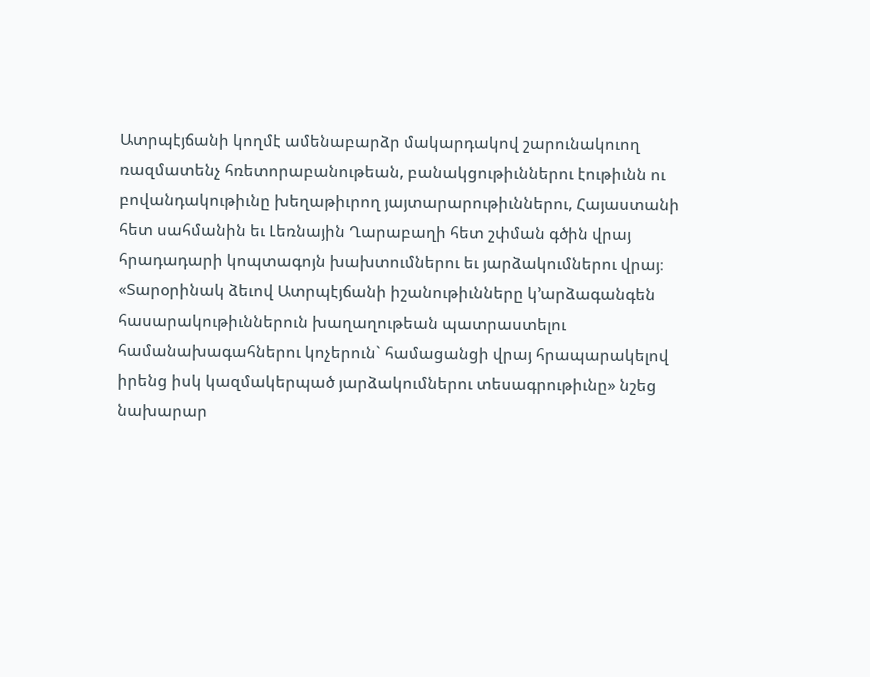Ատրպէյճանի կողմէ ամենաբարձր մակարդակով շարունակուող ռազմատենչ հռետորաբանութեան, բանակցութիւններու էութիւնն ու բովանդակութիւնը խեղաթիւրող յայտարարութիւններու, Հայաստանի հետ սահմանին եւ Լեռնային Ղարաբաղի հետ շփման գծին վրայ հրադադարի կոպտագոյն խախտումներու եւ յարձակումներու վրայ։ «Տարօրինակ ձեւով Ատրպէյճանի իշանութիւնները կ՚արձագանգեն հասարակութիւններուն խաղաղութեան պատրաստելու համանախագահներու կոչերուն` համացանցի վրայ հրապարակելով իրենց իսկ կազմակերպած յարձակումներու տեսագրութիւնը» նշեց նախարար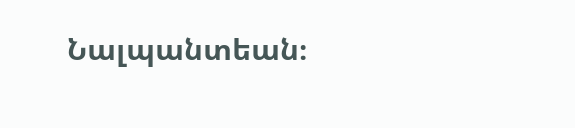Նալպանտեան։